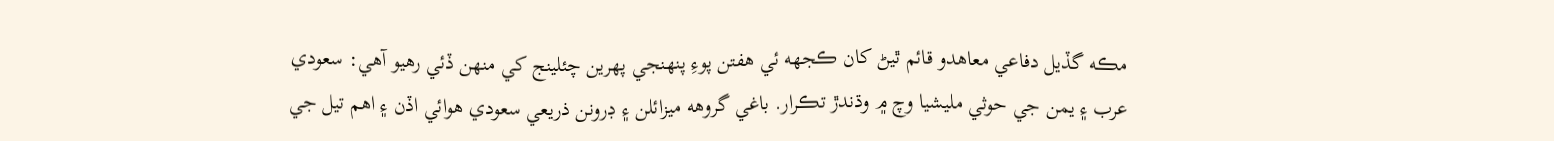مڪه گڏيل دفاعي معاهدو قائم ٿيڻ کان ڪجهه ئي هفتن پوءِ پنهنجي پهرين چئلينج کي منهن ڏئي رهيو آهي: سعودي عرب ۽ يمن جي حوثي مليشيا وچ ۾ وڌندڙ تڪرار. باغي گروهه ميزائلن ۽ ڊرونن ذريعي سعودي هوائي اڏن ۽ اهم تيل جي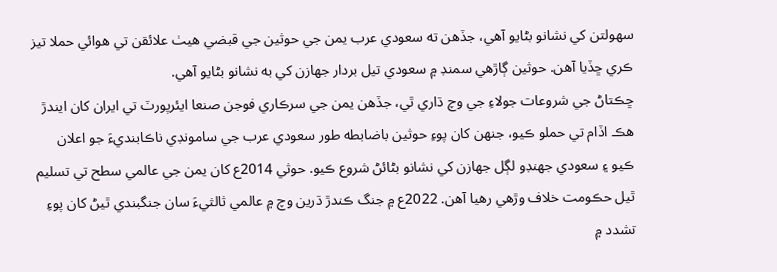سهولتن کي نشانو بڻايو آهي، جڏهن ته سعودي عرب يمن جي حوثين جي قبضي هيٺ علائقن تي هوائي حملا تيز ڪري ڇڏيا آهن. حوثين ڳاڙهي سمنڊ ۾ سعودي تيل بردار جهازن کي به نشانو بڻايو آهي.
ڇڪتاڻ جي شروعات جولاءِ جي وچ ڌاري ٿي، جڏهن يمن جي سرڪاري فوجن صنعا ايئرپورٽ تي ايران کان ايندڙ هڪ اڏام تي حملو ڪيو، جنهن کان پوءِ حوثين باضابطه طور سعودي عرب جي سامونڊي ناڪابنديءَ جو اعلان ڪيو ۽ سعودي جهنڊو لڳل جهازن کي نشانو بڻائڻ شروع ڪيو. حوثي 2014ع کان يمن جي عالمي سطح تي تسليم ٿيل حڪومت خلاف وڙهي رهيا آهن. 2022ع ۾ جنگ ڪندڙ ڌرين وچ ۾ عالمي ثالثيءَ سان جنگبندي ٿيڻ کان پوءِ تشدد ۾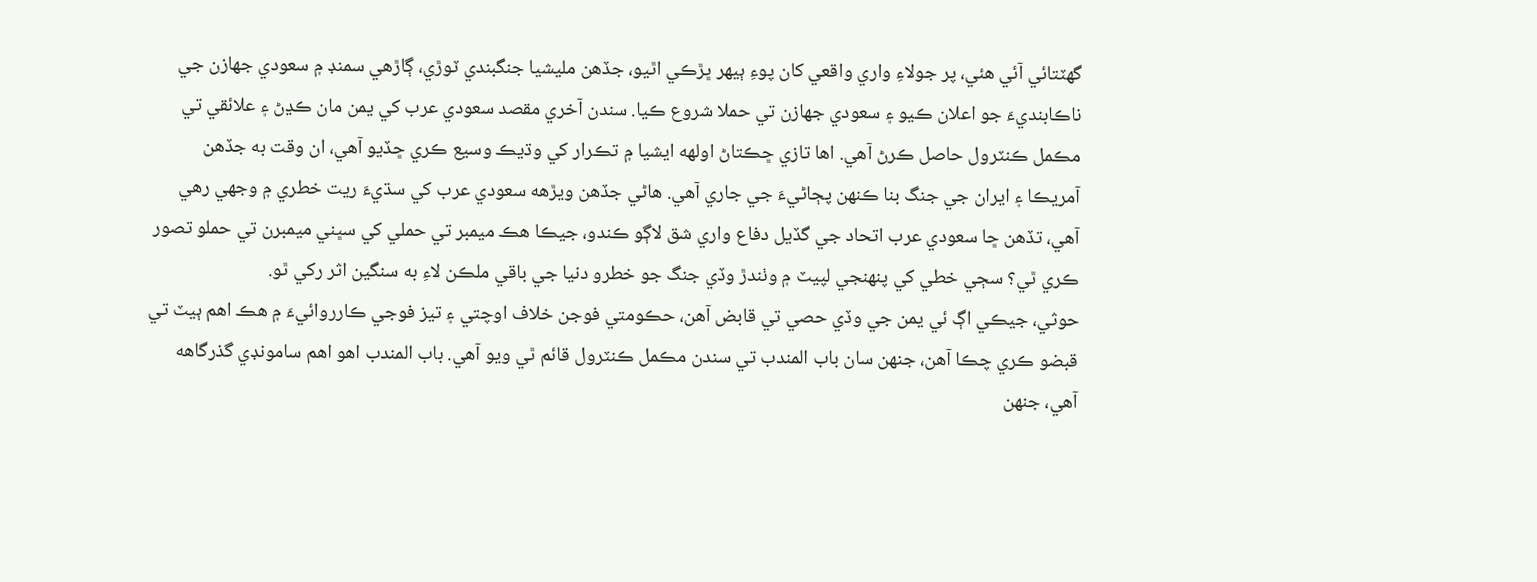گهٽتائي آئي هئي، پر جولاءِ واري واقعي کان پوءِ ٻيهر ڀڙڪي اٿيو، جڏهن مليشيا جنگبندي ٽوڙي، ڳاڙهي سمنڊ ۾ سعودي جهازن جي ناڪابنديءَ جو اعلان ڪيو ۽ سعودي جهازن تي حملا شروع ڪيا. سندن آخري مقصد سعودي عرب کي يمن مان ڪڍڻ ۽ علائقي تي مڪمل ڪنٽرول حاصل ڪرڻ آهي. اها تازي ڇڪتاڻ اولهه ايشيا ۾ تڪرار کي وڌيڪ وسيع ڪري ڇڏيو آهي، ان وقت به جڏهن آمريڪا ۽ ايران جي جنگ بنا ڪنهن پڄاڻيءَ جي جاري آهي. هاڻي جڏهن ويڙهه سعودي عرب کي سڌيءَ ريت خطري ۾ وجهي رهي آهي، تڏهن ڇا سعودي عرب اتحاد جي گڏيل دفاع واري شق لاڳو ڪندو، جيڪا هڪ ميمبر تي حملي کي سڀني ميمبرن تي حملو تصور ڪري ٿي؟ سڄي خطي کي پنهنجي لپيٽ ۾ وٺندڙ وڏي جنگ جو خطرو دنيا جي باقي ملڪن لاءِ به سنگين اثر رکي ٿو.
حوثي، جيڪي اڳ ئي يمن جي وڏي حصي تي قابض آهن، حڪومتي فوجن خلاف اوچتي ۽ تيز فوجي ڪارروائيءَ ۾ هڪ اهم ٻيٽ تي قبضو ڪري چڪا آهن، جنهن سان باب المندب تي سندن مڪمل ڪنٽرول قائم ٿي ويو آهي. باب المندب اهو اهم سامونڊي گذرگاهه آهي، جنهن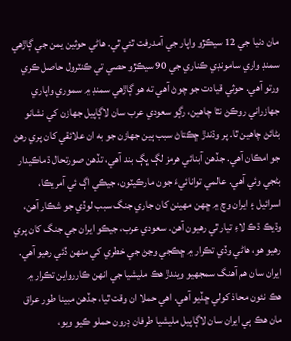مان دنيا جي 12 سيڪڙو واپار جي آمدرفت ٿئي ٿي. هاڻي حوثين يمن جي ڳاڙهي سمنڊ واري سامونڊي ڪناري جي 90 سيڪڙو حصي تي ڪنٽرول حاصل ڪري ورتو آهي. حوثي قيادت جو چوڻ آهي ته هو ڳاڙهي سمنڊ ۾ سموري واپاري جهازراني روڪڻ نٿا چاهين، رڳو سعودي عرب سان لاڳاپيل جهازن کي نشانو بڻائڻ چاهين ٿا. پر وڌندڙ ڇڪتاڻ سبب ٻين جهازن جو به ان علائقي کان پري رهڻ جو امڪان آهي. جڏهن آبنائي هرمز لڳ ڀڳ بند آهي، تڏهن صورتحال ڌماڪيدار بڻجي وئي آهي. عالمي توانائيءَ جون مارڪيٽون، جيڪي اڳ ئي آمريڪا، اسرائيل ۽ ايران وچ ۾ ڇهن مهينن کان جاري جنگ سبب لوڏي جو شڪار آهن، وڌيڪ ڌڪ لاءِ تيار ٿي رهيون آهن. سعودي عرب، جيڪو ايران جي جنگ کان پري رهيو هو، هاڻي وڏي تڪرار ۾ ڇڪجي وڃڻ جي خطري کي منهن ڏئي رهيو آهي.
ايران سان هم آهنگ سمجهيو ويندڙ هڪ مليشيا جي انهن ڪاررواين تڪرار ۾ هڪ نئون محاذ کولي ڇڏيو آهي. اهي حملا ان وقت ٿيا، جڏهن مبينا طور عراق مان هڪ ٻي ايران سان لاڳاپيل مليشيا طرفان ڊرون حملو ڪيو ويو،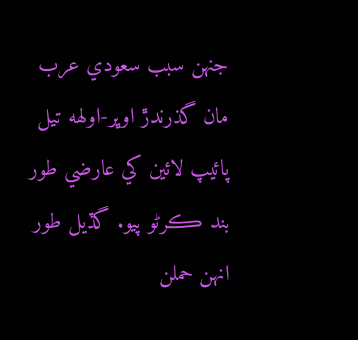جنهن سبب سعودي عرب مان گذرندڙ اوڀر-اولهه تيل پائيپ لائين کي عارضي طور بند ڪرڻو پيو. گڏيل طور انهن حملن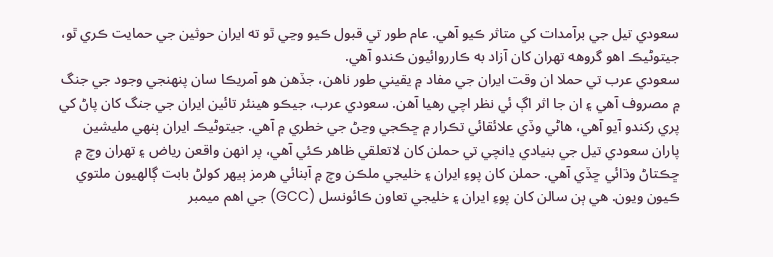سعودي تيل جي برآمدات کي متاثر ڪيو آهي. عام طور تي قبول ڪيو وڃي ٿو ته ايران حوثين جي حمايت ڪري ٿو، جيتوڻيڪ اهو گروهه تهران کان آزاد به ڪارروائيون ڪندو آهي.
سعودي عرب تي حملا ان وقت ايران جي مفاد ۾ يقيني طور ناهن، جڏهن هو آمريڪا سان پنهنجي وجود جي جنگ ۾ مصروف آهي ۽ ان جا اثر اڳ ئي نظر اچي رهيا آهن. سعودي عرب، جيڪو هينئر تائين ايران جي جنگ کان پاڻ کي پري رکندو آيو آهي، هاڻي وڏي علائقائي تڪرار ۾ ڇڪجي وڃڻ جي خطري ۾ آهي. جيتوڻيڪ ايران ٻنهي مليشين پاران سعودي تيل جي بنيادي ڍانچي تي حملن کان لاتعلقي ظاهر ڪئي آهي، پر انهن واقعن رياض ۽ تهران وچ ۾ ڇڪتاڻ وڌائي ڇڏي آهي. حملن کان پوءِ ايران ۽ خليجي ملڪن وچ ۾ آبنائي هرمز ٻيهر کولڻ بابت ڳالهيون ملتوي ڪيون ويون. هي ٻن سالن کان پوءِ ايران ۽ خليجي تعاون ڪائونسل (GCC) جي اهم ميمبر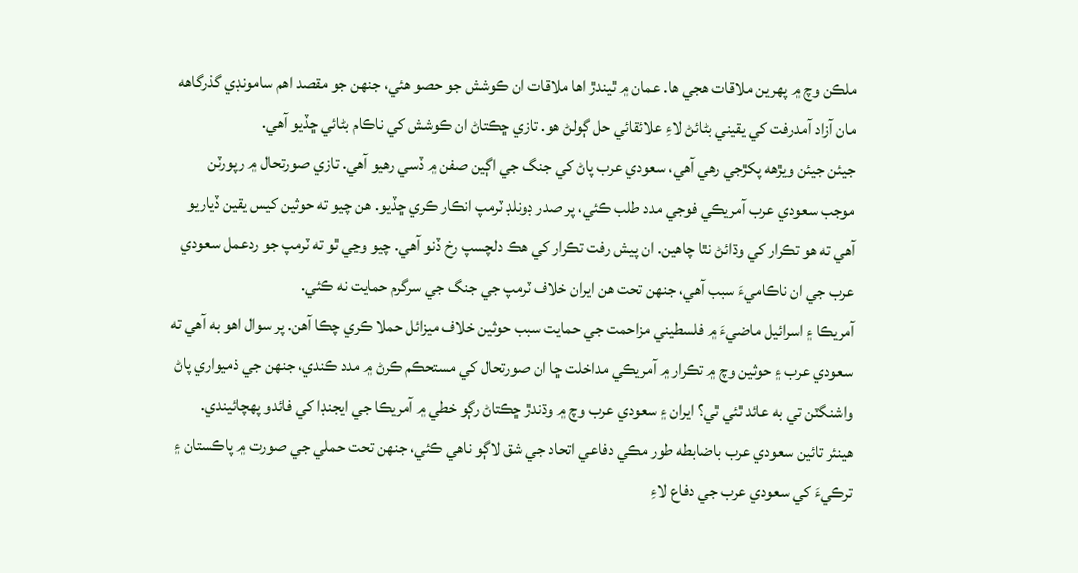ملڪن وچ ۾ پهرين ملاقات هجي ها. عمان ۾ ٿيندڙ اها ملاقات ان ڪوشش جو حصو هئي، جنهن جو مقصد اهم سامونڊي گذرگاهه مان آزاد آمدرفت کي يقيني بڻائڻ لاءِ علائقائي حل ڳولڻ هو. تازي ڇڪتاڻ ان ڪوشش کي ناڪام بڻائي ڇڏيو آهي.
جيئن جيئن ويڙهه پکڙجي رهي آهي، سعودي عرب پاڻ کي جنگ جي اڳين صفن ۾ ڏسي رهيو آهي. تازي صورتحال ۾ رپورٽن موجب سعودي عرب آمريڪي فوجي مدد طلب ڪئي، پر صدر ڊونلڊ ٽرمپ انڪار ڪري ڇڏيو. هن چيو ته حوثين کيس يقين ڏياريو آهي ته هو تڪرار کي وڌائڻ نٿا چاهين. ان پيش رفت تڪرار کي هڪ دلچسپ رخ ڏنو آهي. چيو وڃي ٿو ته ٽرمپ جو ردعمل سعودي عرب جي ان ناڪاميءَ سبب آهي، جنهن تحت هن ايران خلاف ٽرمپ جي جنگ جي سرگرم حمايت نه ڪئي.
آمريڪا ۽ اسرائيل ماضيءَ ۾ فلسطيني مزاحمت جي حمايت سبب حوثين خلاف ميزائل حملا ڪري چڪا آهن. پر سوال اهو به آهي ته سعودي عرب ۽ حوثين وچ ۾ تڪرار ۾ آمريڪي مداخلت ڇا ان صورتحال کي مستحڪم ڪرڻ ۾ مدد ڪندي، جنهن جي ذميواري پاڻ واشنگٽن تي به عائد ٿئي ٿي؟ ايران ۽ سعودي عرب وچ ۾ وڌندڙ ڇڪتاڻ رڳو خطي ۾ آمريڪا جي ايجنڊا کي فائدو پهچائيندي.
هينئر تائين سعودي عرب باضابطه طور مڪي دفاعي اتحاد جي شق لاڳو ناهي ڪئي، جنهن تحت حملي جي صورت ۾ پاڪستان ۽ ترڪيءَ کي سعودي عرب جي دفاع لاءِ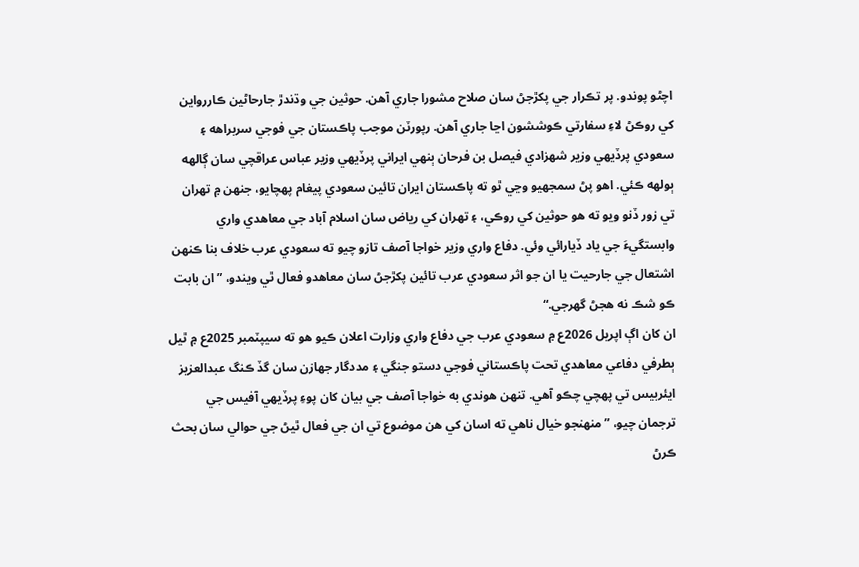اچڻو پوندو. پر تڪرار جي پکڙجڻ سان صلاح مشورا جاري آهن. حوثين جي وڌندڙ جارحاڻين ڪاررواين کي روڪڻ لاءِ سفارتي ڪوششون اڃا جاري آهن. رپورٽن موجب پاڪستان جي فوجي سربراهه ۽ سعودي پرڏيهي وزير شهزادي فيصل بن فرحان ٻنهي ايراني پرڏيهي وزير عباس عراقچي سان ڳالهه ٻولهه ڪئي. اهو پڻ سمجهيو وڃي ٿو ته پاڪستان ايران تائين سعودي پيغام پهچايو، جنهن ۾ تهران تي زور ڏنو ويو ته هو حوثين کي روڪي، ۽ تهران کي رياض سان اسلام آباد جي معاهدي واري وابستگيءَ جي ياد ڏيارائي وئي. دفاع واري وزير خواجا آصف تازو چيو ته سعودي عرب خلاف بنا ڪنهن اشتعال جي جارحيت يا ان جو اثر سعودي عرب تائين پکڙجڻ سان معاهدو فعال ٿي ويندو، ”ان بابت ڪو شڪ نه هجڻ گهرجي.“
ان کان اڳ اپريل 2026ع ۾ سعودي عرب جي دفاع واري وزارت اعلان ڪيو هو ته سيپٽمبر 2025ع ۾ ٿيل ٻطرفي دفاعي معاهدي تحت پاڪستاني فوجي دستو جنگي ۽ مددگار جهازن سان گڏ ڪنگ عبدالعزيز ايئربيس تي پهچي چڪو آهي. تنهن هوندي به خواجا آصف جي بيان کان پوءِ پرڏيهي آفيس جي ترجمان چيو، ”منهنجو خيال ناهي ته اسان کي هن موضوع تي ان جي فعال ٿيڻ جي حوالي سان بحث ڪرڻ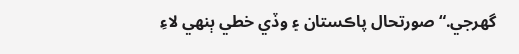گهرجي.“ صورتحال پاڪستان ۽ وڏي خطي ٻنهي لاءِ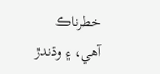خطرناڪ آهي، ۽ وڌندڙ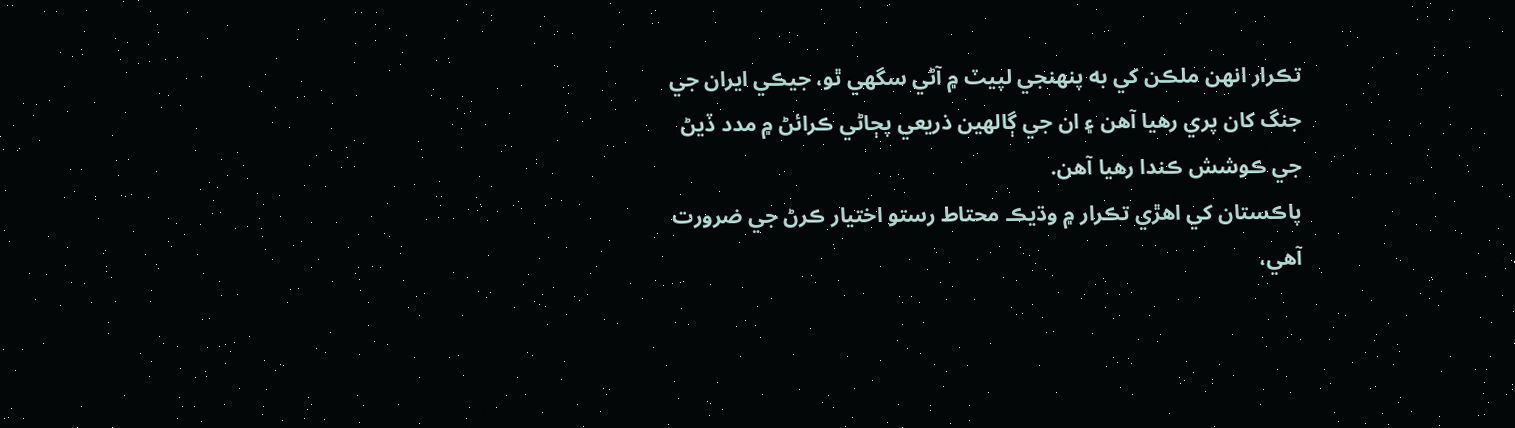تڪرار انهن ملڪن کي به پنهنجي لپيٽ ۾ آڻي سگهي ٿو، جيڪي ايران جي جنگ کان پري رهيا آهن ۽ ان جي ڳالهين ذريعي پڄاڻي ڪرائڻ ۾ مدد ڏيڻ جي ڪوشش ڪندا رهيا آهن.
پاڪستان کي اهڙي تڪرار ۾ وڌيڪ محتاط رستو اختيار ڪرڻ جي ضرورت آهي،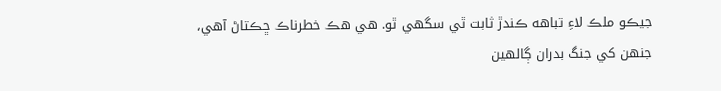جيڪو ملڪ لاءِ تباهه ڪندڙ ثابت ٿي سگهي ٿو. هي هڪ خطرناڪ ڇڪتاڻ آهي، جنهن کي جنگ بدران ڳالهين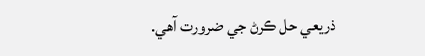ذريعي حل ڪرڻ جي ضرورت آهي.